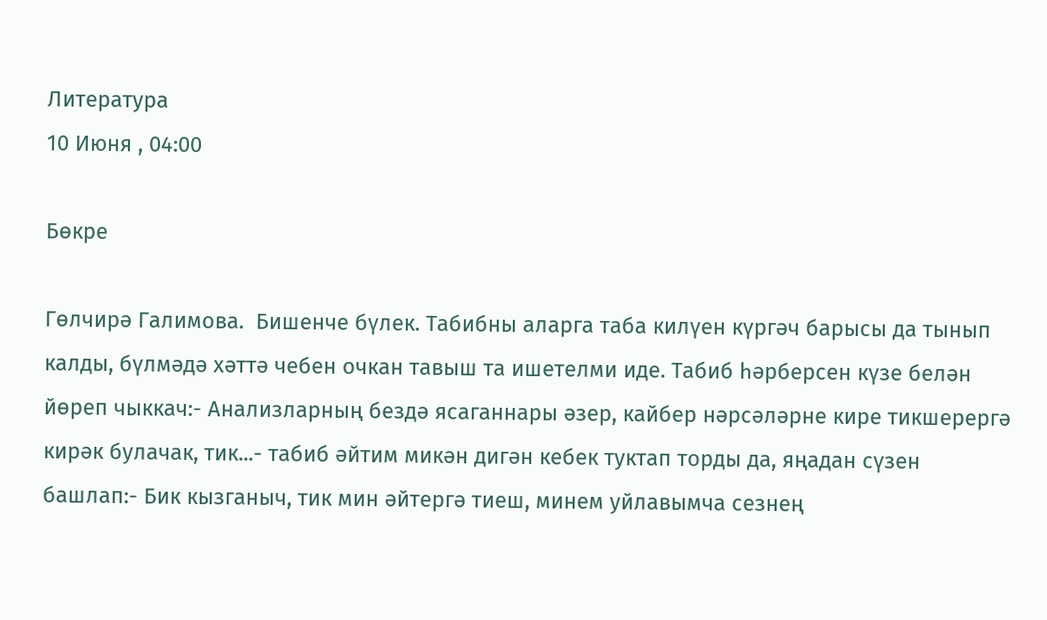Литература
10 Июня , 04:00

Бөкре

Гөлчирә Галимова.  Бишенче бүлек. Табибны аларга таба килүен күргәч барысы да тынып калды, бүлмәдә хәттә чебен очкан тавыш та ишетелми иде. Табиб һәрберсен күзе белән йөреп чыккач:- Анализларның бездә ясаганнары әзер, кайбер нәрсәләрне кире тикшерергә кирәк булачак, тик...- табиб әйтим микән дигән кебек туктап торды да, яңадан сүзен башлап:- Бик кызганыч, тик мин әйтергә тиеш, минем уйлавымча сезнең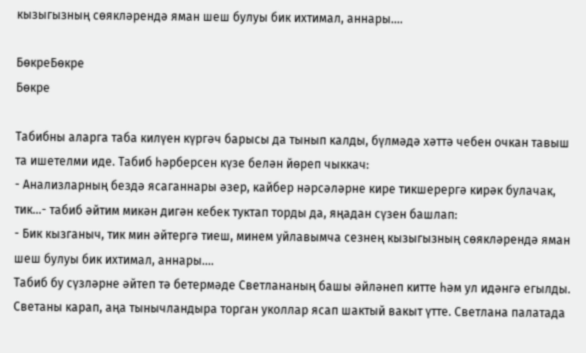кызыгызның сөякләрендә яман шеш булуы бик ихтимал, аннары....

БөкреБөкре
Бөкре

Табибны аларга таба килүен күргәч барысы да тынып калды, бүлмәдә хәттә чебен очкан тавыш та ишетелми иде. Табиб һәрберсен күзе белән йөреп чыккач:
- Анализларның бездә ясаганнары әзер, кайбер нәрсәләрне кире тикшерергә кирәк булачак, тик...- табиб әйтим микән дигән кебек туктап торды да, яңадан сүзен башлап:
- Бик кызганыч, тик мин әйтергә тиеш, минем уйлавымча сезнең кызыгызның сөякләрендә яман шеш булуы бик ихтимал, аннары....
Табиб бу сүзләрне әйтеп тә бетермәде Светлананың башы әйләнеп китте һәм ул идәнгә егылды. Светаны карап, аңа тынычландыра торган уколлар ясап шактый вакыт үтте. Светлана палатада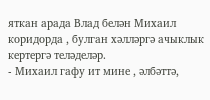яткан арада Влад белән Михаил коридорда , булган хәлләргә ачыклык кертергә теләделәр.
- Михаил гафу ит мине , әлбәттә,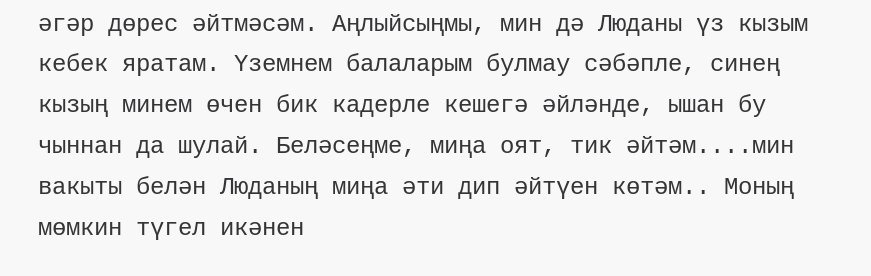әгәр дөрес әйтмәсәм. Аңлыйсыңмы, мин дә Люданы үз кызым кебек яратам. Үземнем балаларым булмау сәбәпле, синең кызың минем өчен бик кадерле кешегә әйләнде, ышан бу чыннан да шулай. Беләсеңме, миңа оят, тик әйтәм....мин вакыты белән Люданың миңа әти дип әйтүен көтәм.. Моның мөмкин түгел икәнен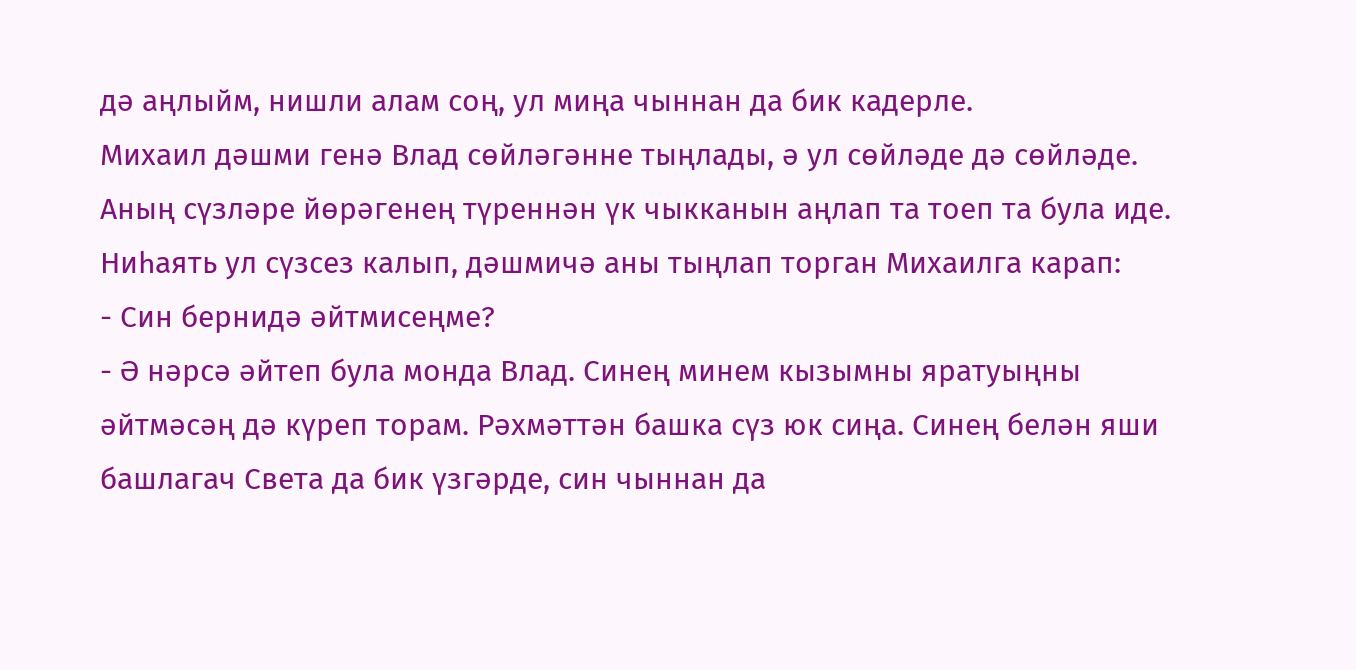дә аңлыйм, нишли алам соң, ул миңа чыннан да бик кадерле.
Михаил дәшми генә Влад сөйләгәнне тыңлады, ә ул сөйләде дә сөйләде. Аның сүзләре йөрәгенең түреннән үк чыкканын аңлап та тоеп та була иде. Ниһаять ул сүзсез калып, дәшмичә аны тыңлап торган Михаилга карап:
- Син бернидә әйтмисеңме?
- Ә нәрсә әйтеп була монда Влад. Синең минем кызымны яратуыңны әйтмәсәң дә күреп торам. Рәхмәттән башка сүз юк сиңа. Синең белән яши башлагач Света да бик үзгәрде, син чыннан да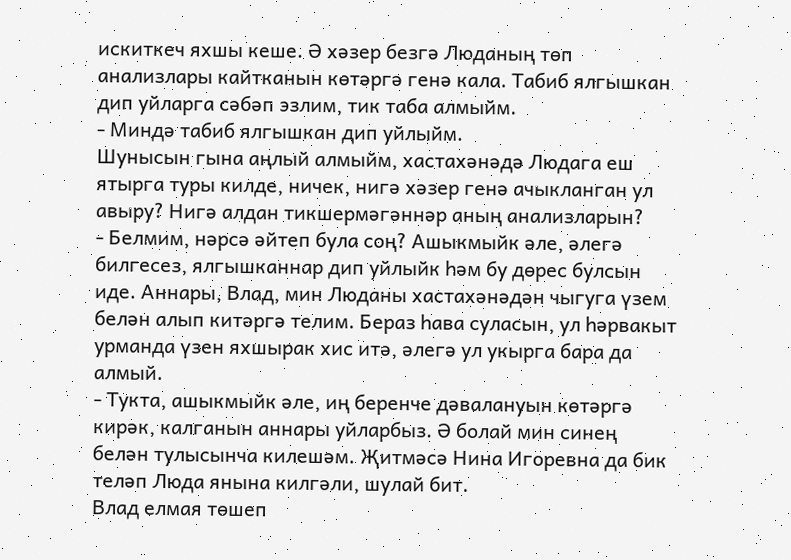искиткеч яхшы кеше. Ә хәзер безгә Люданың төп анализлары кайтканын көтәргә генә кала. Табиб ялгышкан дип уйларга сәбәп эзлим, тик таба алмыйм.
- Миндә табиб ялгышкан дип уйлыйм.
Шунысын гына аңлый алмыйм, хастахәнәдә Людага еш ятырга туры килде, ничек, нигә хәзер генә ачыкланган ул авыру? Нигә алдан тикшермәгәннәр аның анализларын?
- Белмим, нәрсә әйтеп була соң? Ашыкмыйк әле, әлегә билгесез, ялгышканнар дип уйлыйк һәм бу дөрес булсын иде. Аннары, Влад, мин Люданы хастахәнәдән чыгуга үзем белән алып китәргә телим. Бераз һава суласын, ул һәрвакыт урманда үзен яхшырак хис итә, әлегә ул укырга бара да алмый.
- Тукта, ашыкмыйк әле, иң беренче дәвалануын көтәргә кирәк, калганын аннары уйларбыз. Ә болай мин синең белән тулысынча килешәм. Җитмәсә Нина Игоревна да бик теләп Люда янына килгәли, шулай бит.
Влад елмая төшеп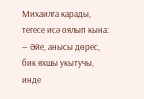Михаилга карады, тегесе исә оялып кына:
— Әйе, анысы дөрес, бик яхшы укытучы, инде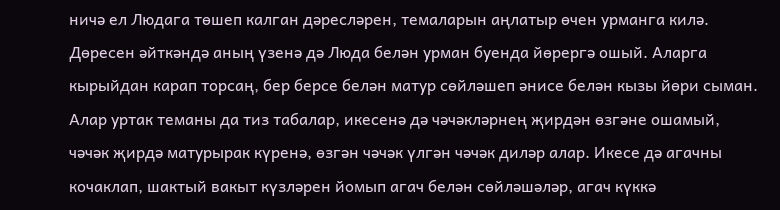ничә ел Людага төшеп калган дәресләрен, темаларын аңлатыр өчен урманга килә. Дөресен әйткәндә аның үзенә дә Люда белән урман буенда йөрергә ошый. Аларга кырыйдан карап торсаң, бер берсе белән матур сөйләшеп әнисе белән кызы йөри сыман. Алар уртак теманы да тиз табалар, икесенә дә чәчәкләрнең җирдән өзгәне ошамый, чәчәк җирдә матурырак күренә, өзгән чәчәк үлгән чәчәк диләр алар. Икесе дә агачны кочаклап, шактый вакыт күзләрен йомып агач белән сөйләшәләр, агач күккә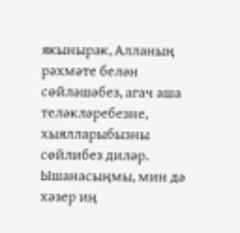якынырак, Алланың рәхмәте белән сөйләшәбез, агач аша теләкләребезне, хыялларыбызны сөйлибез диләр. Ышанасыңмы, мин дә хәзер иң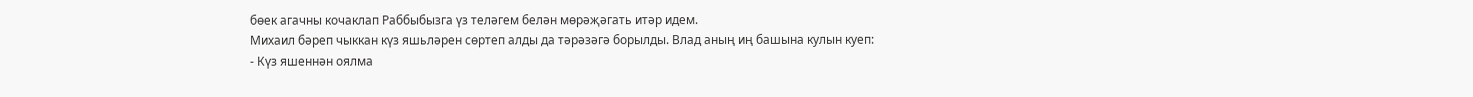бөек агачны кочаклап Раббыбызга үз теләгем белән мөрәҗәгать итәр идем.
Михаил бәреп чыккан күз яшьләрен сөртеп алды да тәрәзәгә борылды. Влад аның иң башына кулын куеп:
- Күз яшеннән оялма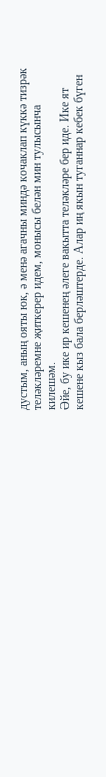дустым, аның ояты юк, ә менә агачны миндә кочаклап күккә тизрәк теләкләремне җиткерер идем, монысы белән мин тулысынча килешәм.
Әйе, бу ике ир кешенең әлеге вакытта теләкләре бер иде. Ике ят кешене кыз бала берләштерде. Алар иң якын туганнар кебек бүген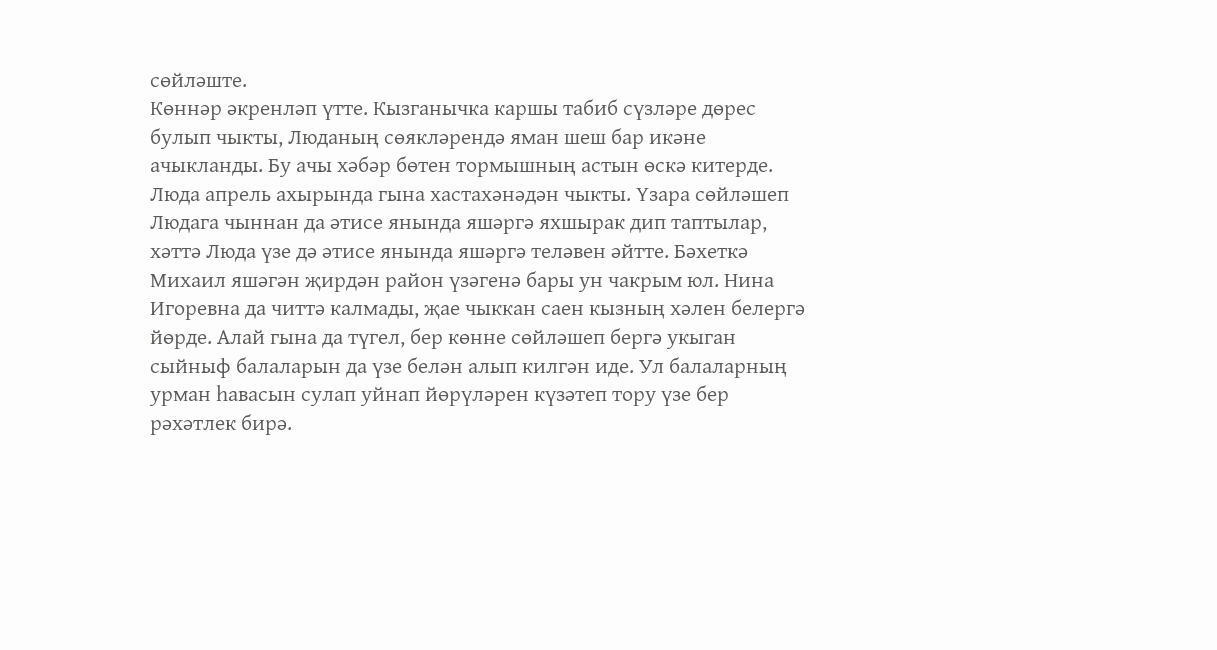сөйләште.
Көннәр әкренләп үтте. Кызганычка каршы табиб сүзләре дөрес булып чыкты, Люданың сөякләрендә яман шеш бар икәне ачыкланды. Бу ачы хәбәр бөтен тормышның астын өскә китерде.
Люда апрель ахырында гына хастахәнәдән чыкты. Үзара сөйләшеп Людага чыннан да әтисе янында яшәргә яхшырак дип таптылар, хәттә Люда үзе дә әтисе янында яшәргә теләвен әйтте. Бәхеткә Михаил яшәгән җирдән район үзәгенә бары ун чакрым юл. Нина Игоревна да читтә калмады, җае чыккан саен кызның хәлен белергә йөрде. Алай гына да түгел, бер көнне сөйләшеп бергә укыган сыйныф балаларын да үзе белән алып килгән иде. Ул балаларның урман һавасын сулап уйнап йөрүләрен күзәтеп тору үзе бер рәхәтлек бирә.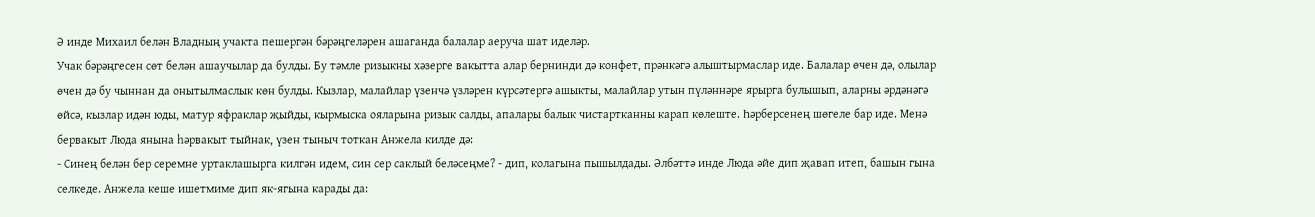Ә инде Михаил белән Владның учакта пешергән бәрәңгеләрен ашаганда балалар аеруча шат иделәр.
Учак бәрәңгесен сөт белән ашаучылар да булды. Бу тәмле ризыкны хәзерге вакытта алар бернинди дә конфет, прәнкәгә алыштырмаслар иде. Балалар өчен дә, олылар өчен дә бу чыннан да онытылмаслык көн булды. Кызлар, малайлар үзенчә үзләрен күрсәтергә ашыкты, малайлар утын пүләннәре ярырга булышып, аларны әрдәнәгә өйсә, кызлар идән юды, матур яфраклар җыйды, кырмыска ояларына ризык салды, апалары балык чистартканны карап көлеште. Һәрберсенең шөгеле бар иде. Менә бервакыт Люда янына һәрвакыт тыйнак, үзен тыныч тоткан Анжела килде дә:
- Синең белән бер серемне уртаклашырга килгән идем, син сер саклый беләсеңме? - дип, колагына пышылдады. Әлбәттә инде Люда әйе дип җавап итеп, башын гына селкеде. Анжела кеше ишетмиме дип як-ягына карады да: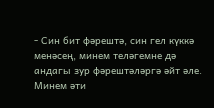- Син бит фәрештә, син гел күккә менәсең, минем теләгемне дә андагы зур фәрештәләргә әйт әле. Минем әти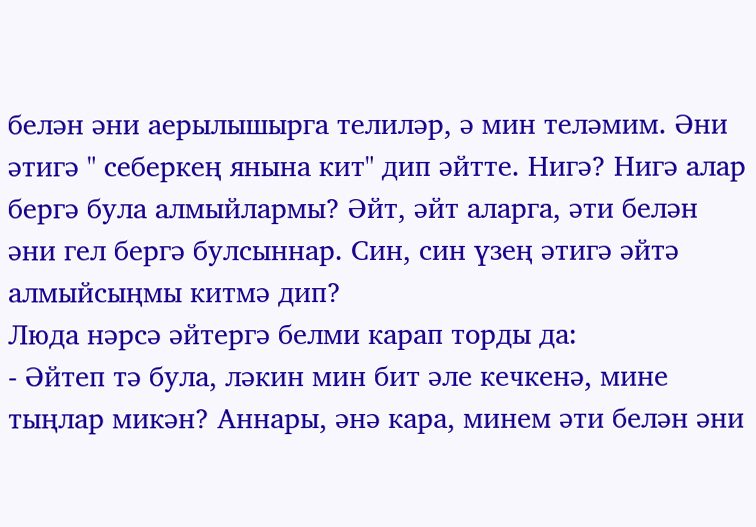белән әни аерылышырга телиләр, ә мин теләмим. Әни әтигә " себеркең янына кит" дип әйтте. Нигә? Нигә алар бергә була алмыйлармы? Әйт, әйт аларга, әти белән әни гел бергә булсыннар. Син, син үзең әтигә әйтә алмыйсыңмы китмә дип?
Люда нәрсә әйтергә белми карап торды да:
- Әйтеп тә була, ләкин мин бит әле кечкенә, мине тыңлар микән? Аннары, әнә кара, минем әти белән әни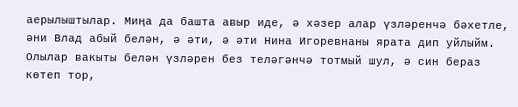аерылыштылар. Миңа да башта авыр иде, ә хәзер алар үзләренчә бәхетле, әни Влад абый белән, ә әти, ә әти Нина Игоревнаны ярата дип уйлыйм. Олылар вакыты белән үзләрен без теләгәнчә тотмый шул, ә син бераз көтеп тор,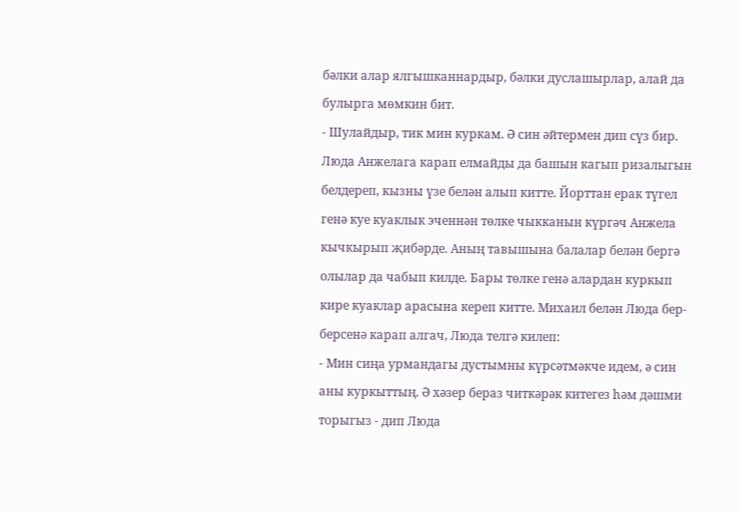бәлки алар ялгышканнардыр, бәлки дуслашырлар, алай да булырга мөмкин бит.
- Шулайдыр, тик мин куркам. Ә син әйтермен дип сүз бир.
Люда Анжелага карап елмайды да башын кагып ризалыгын белдереп, кызны үзе белән алып китте. Йорттан ерак түгел генә куе куаклык эченнән төлке чыкканын күргәч Анжела кычкырып җибәрде. Аның тавышына балалар белән бергә олылар да чабып килде. Бары төлке генә алардан куркып кире куаклар арасына кереп китте. Михаил белән Люда бер-берсенә карап алгач, Люда телгә килеп:
- Мин сиңа урмандагы дустымны күрсәтмәкче идем, ә син аны куркыттың. Ә хәзер бераз читкәрәк китегез һәм дәшми торыгыз - дип Люда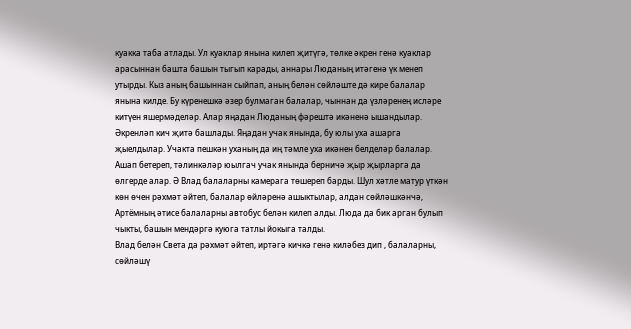куакка таба атлады. Ул куаклар янына килеп җитүгә, төлке әкрен генә куаклар арасыннан башта башын тыгып карады, аннары Люданың итәгенә үк менеп утырды. Кыз аның башыннан сыйпап, аның белән сөйләште дә кире балалар янына килде. Бу күренешкә әзер булмаган балалар, чыннан да үзләренең исләре китүен яшермәделәр. Алар яңадан Люданың фәрештә икәненә ышандылар. Әкренләп кич җитә башлады. Яңадан учак янында, бу юлы уха ашарга җыелдылар. Учакта пешкән уханың да иң тәмле уха икәнен белделәр балалар. Ашап бетереп, тәлинкәләр юылгач учак янында берничә җыр җырларга да өлгерде алар. Ә Влад балаларны камерага төшереп барды. Шул хәтле матур үткән көн өчен рәхмәт әйтеп, балалар өйләренә ашыктылар, алдан сөйләшкәнчә, Артёмның әтисе балаларны автобус белән килеп алды. Люда да бик арган булып чыкты, башын мендәргә куюга татлы йокыга талды.
Влад белән Света да рәхмәт әйтеп, иртәгә кичкә генә киләбез дип , балаларны, сөйләшү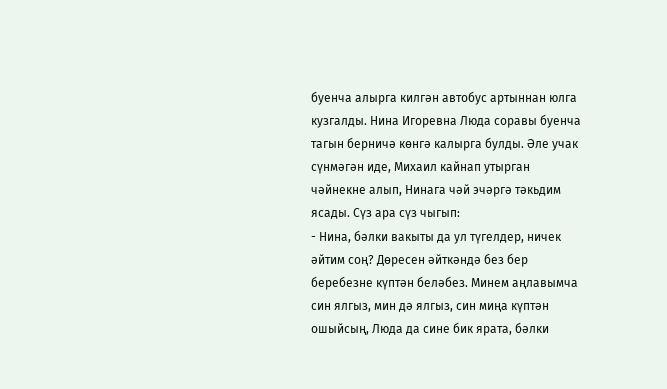буенча алырга килгән автобус артыннан юлга кузгалды. Нина Игоревна Люда соравы буенча тагын берничә көнгә калырга булды. Әле учак сүнмәгән иде, Михаил кайнап утырган чәйнекне алып, Нинага чәй эчәргә тәкьдим ясады. Сүз ара сүз чыгып:
- Нина, бәлки вакыты да ул түгелдер, ничек әйтим соң? Дөресен әйткәндә без бер беребезне күптән беләбез. Минем аңлавымча син ялгыз, мин дә ялгыз, син миңа күптән ошыйсың, Люда да сине бик ярата, бәлки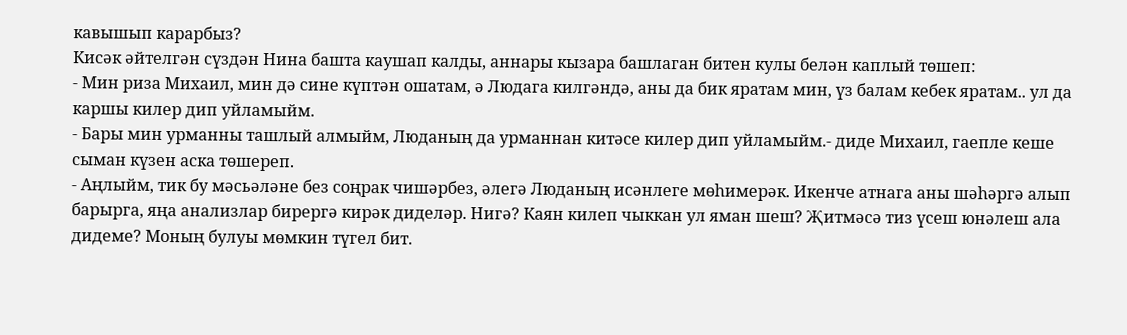кавышып карарбыз?
Кисәк әйтелгән сүздән Нина башта каушап калды, аннары кызара башлаган битен кулы белән каплый төшеп:
- Мин риза Михаил, мин дә сине күптән ошатам, ә Людага килгәндә, аны да бик яратам мин, үз балам кебек яратам.. ул да каршы килер дип уйламыйм.
- Бары мин урманны ташлый алмыйм, Люданың да урманнан китәсе килер дип уйламыйм.- диде Михаил, гаепле кеше сыман күзен аска төшереп.
- Аңлыйм, тик бу мәсьәләне без соңрак чишәрбез, әлегә Люданың исәнлеге мөһимерәк. Икенче атнага аны шәһәргә алып барырга, яңа анализлар бирергә кирәк диделәр. Нигә? Каян килеп чыккан ул яман шеш? Җитмәсә тиз үсеш юнәлеш ала дидеме? Моның булуы мөмкин түгел бит.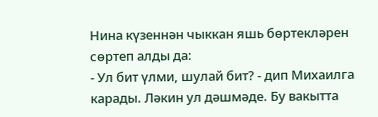Нина күзеннән чыккан яшь бөртекләрен сөртеп алды да:
- Ул бит үлми, шулай бит? - дип Михаилга карады. Ләкин ул дәшмәде. Бу вакытта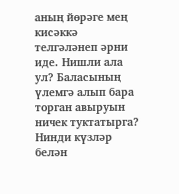аның йөрәге мең кисәккә телгәләнеп әрни иде. Нишли ала ул? Баласының үлемгә алып бара торган авыруын ничек туктатырга? Нинди күзләр белән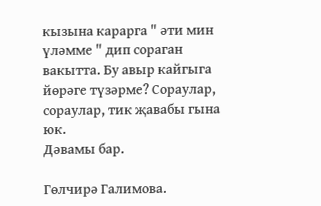кызына карарга " әти мин үләмме " дип сораган вакытта. Бу авыр кайгыга йөрәге түзәрме? Сораулар, сораулар, тик җавабы гына юк.
Дәвамы бар.

Гөлчирә Галимова.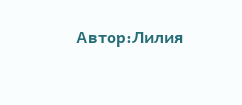Автор:Лилия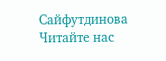Сайфутдинова
Читайте нас